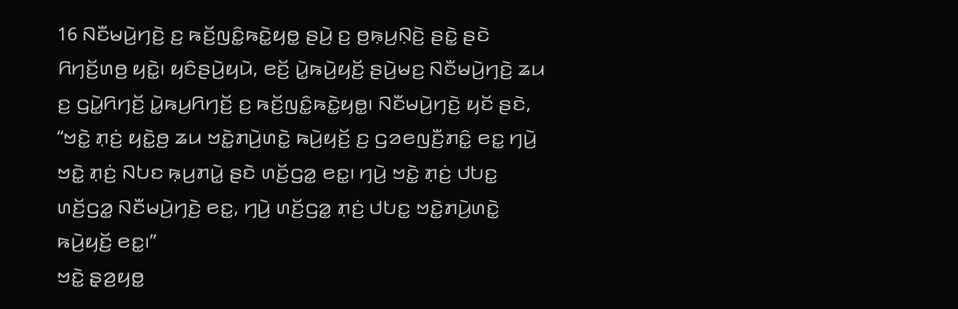16 ꤡꤢꤪꤗꤣꤧ꤬ꤚꤢꤧ꤬ ꤢ꤬ ꤒꤢꤩ꤬ꤜꤢꤨ꤭ꤒꤢꤧ꤭ꤟꤥ꤭ ꤔꤣꤧ꤬ ꤢ꤬ ꤥ꤬ꤒ꤫ꤣ꤬ꤡ꤫ꤢꤧ꤬ ꤔꤢꤧ꤭ ꤔꤢꤧ ꤖꤚꤢꤩ꤬ꤛꤥ꤬ ꤟꤢꤧ꤭꤯ ꤟꤢꤨꤔꤣꤧ꤬ꤟꤣꤧ, ꤕꤢꤩ꤬ ꤣꤧ꤭ꤒꤣꤧ꤬ꤟꤢꤩ꤬ ꤔꤣꤧ꤬ꤗꤢ꤬ ꤡꤢꤪꤗꤣꤧ꤬ꤚꤢꤧ꤬ ꤘꤣ ꤢ꤬ ꤞꤣꤧ꤭ꤖꤚꤢꤩ꤬ ꤣꤧ꤭ꤒꤣ꤬ꤖꤚꤢꤩ꤬ ꤢ꤬ ꤒꤢꤩ꤬ꤜꤢꤨ꤭ꤒꤢꤧ꤭ꤟꤥ꤭꤯ ꤡꤢꤪꤗꤣꤧ꤬ꤚꤢꤧ꤬ ꤟꤢꤩ ꤔꤢꤧ, “ꤠꤢꤧ꤭ ꤊ꤫ꤢꤦ꤬ ꤟꤢꤧ꤭ꤥ꤬ ꤘꤣ ꤠꤢꤧ꤭ꤊꤣꤧ꤬ꤛꤢꤧ꤭ ꤒꤣꤧ꤬ꤟꤢꤩ꤬ ꤢ꤬ ꤞꤤꤕꤜꤢꤪ꤬ꤊꤢꤨ꤭ ꤕꤢ꤭ ꤚꤣꤧ꤬ ꤠꤢꤧ꤭ ꤊ꤫ꤢꤦ꤬ ꤡꤝꤢ ꤒ꤫ꤣ꤬ꤊꤣꤧ꤭ ꤔꤢꤧ ꤛꤢꤩ꤬ꤞꤤ꤭ ꤕꤢ꤭꤯ ꤚꤣꤧ꤬ ꤠꤢꤧ꤭ ꤊ꤫ꤢꤦ꤬ ꤓꤝꤢ꤭ ꤛꤢꤩ꤬ꤞꤤ꤭ ꤡꤢꤪꤗꤣꤧ꤬ꤚꤢꤧ꤬ ꤕꤢ꤭, ꤚꤣꤧ꤬ ꤛꤢꤩ꤬ꤞꤤ꤭ ꤊ꤫ꤢꤦ꤬ ꤓꤝꤢ꤭ ꤠꤢꤧ꤭ꤊꤣꤧ꤬ꤛꤢꤧ꤭ ꤒꤣꤧ꤬ꤟꤢꤩ꤬ ꤕꤢ꤭꤯”
ꤠꤢꤧ꤭ ꤔ꤫ꤤ꤬ꤟꤥ꤭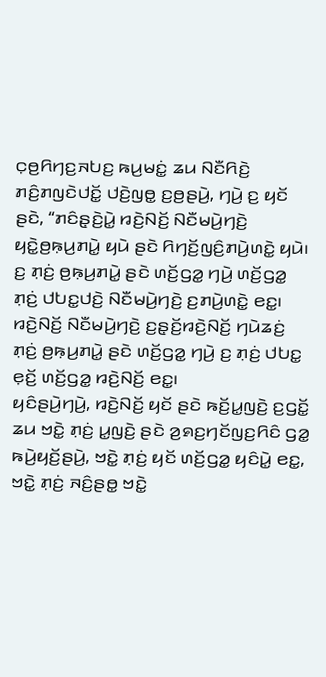ꤍ꤫ꤥ꤬ꤖꤚꤢ꤬ꤏꤝꤢ꤬ ꤒꤣ꤬ꤗꤢꤦ꤭ ꤘꤣ ꤡꤢꤪꤖꤢꤧ꤬ ꤊꤢꤨ꤬ꤊꤜꤢꤧꤓꤢꤩ꤭ ꤓꤢꤧ꤬ꤜꤥ꤭ ꤢ꤬ꤥ꤬ꤔꤣꤧ꤬, ꤚꤣꤧ꤬ ꤢ꤬ ꤟꤢꤩ ꤔꤢꤧ, “ꤊꤢꤨꤔ꤫ꤢꤧ꤬ꤣꤧ꤭ ꤙꤢꤧ꤬ꤡꤢꤩ꤬ ꤡꤢꤪꤗꤣꤧ꤬ꤚꤢꤧ꤬ ꤟꤢꤧ꤭ꤥ꤬ꤒ꤫ꤣ꤬ꤊꤣꤧ꤭ ꤟꤣꤧ ꤔꤢꤧ ꤖꤚꤢꤩ꤬ꤜꤢꤨ꤬ꤊꤣꤧ꤬ꤛꤢꤧ꤭ ꤟꤣꤧ꤯ ꤢ꤬ ꤊ꤫ꤢꤦ꤬ ꤥ꤬ꤒ꤫ꤣ꤬ꤊꤣꤧ꤭ ꤔꤢꤧ ꤛꤢꤩ꤬ꤞꤤ꤭ ꤚꤣꤧ꤬ ꤛꤢꤩ꤬ꤞꤤ꤭ ꤊ꤫ꤢꤦ꤬ ꤓꤝꤢ꤭ꤓꤢꤧ꤬ ꤡꤢꤪꤗꤣꤧ꤬ꤚꤢꤧ꤬ ꤢ꤬ꤊꤣꤧ꤬ꤛꤢꤧ꤭ ꤕꤢ꤭꤯ ꤙꤢꤧ꤬ꤡꤢꤩ꤬ ꤡꤢꤪꤗꤣꤧ꤬ꤚꤢꤧ꤬ ꤢ꤬ꤔ꤫ꤢꤩ꤬ꤙꤢꤧ꤬ꤡꤢꤩ꤬ ꤚꤣꤧꤘꤢꤦ꤬ ꤊ꤫ꤢꤦ꤬ ꤥ꤬ꤒ꤫ꤣ꤬ꤊꤣꤧ꤭ ꤔꤢꤧ ꤛꤢꤩ꤬ꤞꤤ꤭ ꤚꤣꤧ꤬ ꤢ꤬ ꤊ꤫ꤢꤦ꤬ ꤓꤝꤢ꤭ ꤕ꤫ꤢꤩ꤬ ꤛꤢꤩ꤬ꤞꤤ꤭ ꤙꤢꤧ꤬ꤡꤢꤩ꤬ ꤕꤢ꤭꤯
ꤟꤢꤨꤔꤣꤧ꤬ꤚꤣꤧ꤬, ꤙꤢꤧ꤬ꤡꤢꤩ꤬ ꤟꤢꤩ ꤔꤢꤧ ꤒꤢꤩ꤬ꤣ꤭ꤜꤢꤧ꤬ ꤢ꤬ꤞꤢꤩ꤭ ꤘꤣ ꤠꤢꤧ꤭ ꤊ꤫ꤢꤦ꤬ ꤣ꤭ꤜꤢꤧ꤬ ꤔꤢꤧ ꤤ꤬ꤎꤢ꤬ꤚꤢꤩꤜꤢ꤬ꤖꤢꤨ ꤞꤤ꤭ ꤒꤣꤧ꤬ꤟꤢꤩ꤬ꤔꤣꤧ꤬, ꤠꤢꤧ꤭ ꤊ꤫ꤢꤦ꤬ ꤟꤢꤩ ꤛꤢꤩ꤬ꤞꤤ꤭ ꤟꤢꤨꤣꤧ꤭ ꤕꤢ꤭, ꤠꤢꤧ꤭ ꤊ꤫ꤢꤦ꤬ ꤏꤢꤨ꤬ꤔꤥ꤭ ꤠꤢꤧ꤭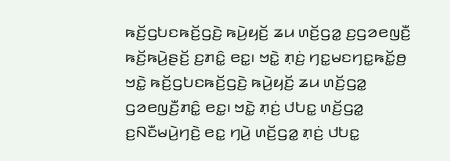ꤒꤢꤩ꤬ꤞꤝꤢꤒꤢꤩ꤬ꤞꤢꤧ꤬ ꤒꤣꤧ꤬ꤟꤢꤩ꤬ ꤘꤣ ꤛꤢꤩ꤬ꤞꤤ꤭ ꤢ꤬ꤞꤤꤕꤜꤢꤪ꤬ ꤒꤢꤩ꤬ꤒꤣꤧ꤬ꤔꤢꤩ꤬ ꤢ꤬ꤊꤢꤨ꤭ ꤕꤢ꤭꤯ ꤠꤢꤧ꤭ ꤊ꤫ꤢꤦ꤬ ꤚꤢ꤭ꤗꤢꤚꤢ꤭ꤒꤢꤩ꤭ꤥ꤬ ꤠꤢꤧ꤭ ꤒꤢꤩ꤬ꤞꤝꤢꤒꤢꤩ꤬ꤞꤢꤧ꤬ ꤒꤣꤧ꤬ꤟꤢꤩ꤬ ꤘꤣ ꤛꤢꤩ꤬ꤞꤤ꤭ ꤞꤤꤕꤜꤢꤪ꤬ꤊꤢꤨ꤭ ꤕꤢ꤭꤯ ꤠꤢꤧ꤭ ꤊ꤫ꤢꤦ꤬ ꤓꤝꤢ꤭ ꤛꤢꤩ꤬ꤞꤤ꤭ ꤢ꤬ꤡꤢꤪꤗꤣꤧ꤬ꤚꤢꤧ꤬ ꤕꤢ꤭ ꤚꤣꤧ꤬ ꤛꤢꤩ꤬ꤞꤤ꤭ ꤊ꤫ꤢꤦ꤬ ꤓꤝꤢ꤭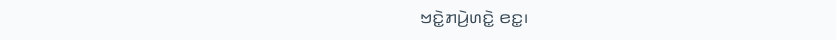ꤠꤢꤧ꤭ꤊꤣꤧ꤬ꤛꤢꤧ꤭ ꤕꤢ꤭꤯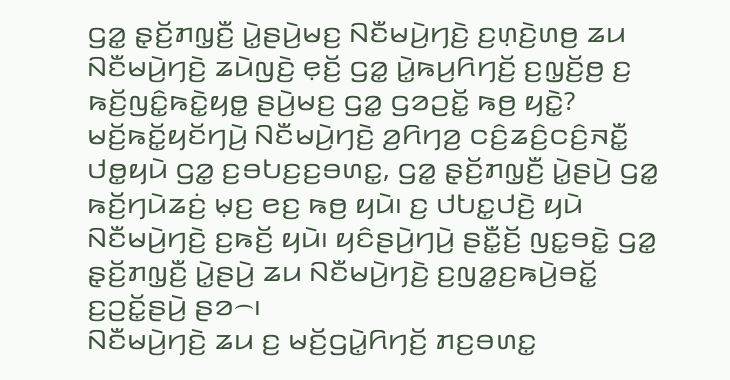ꤞꤤ꤭ ꤔ꤫ꤢꤩ꤬ꤊꤜ꤫ꤢꤪ꤬ ꤣꤧ꤭ꤔꤣꤧ꤬ꤗꤢ꤬ ꤡꤢꤪꤗꤣꤧ꤬ꤚꤢꤧ꤬ ꤢ꤬ꤛ꤫ꤢꤧ꤬ꤛꤥ꤬ ꤘꤣ ꤡꤢꤪꤗꤣꤧ꤬ꤚꤢꤧ꤬ ꤘꤣꤧꤜꤢꤧ꤬ ꤕ꤫ꤢꤩ꤬ ꤞꤤ꤭ ꤣꤧ꤭ꤒꤣ꤬ꤖꤚꤢꤩ꤬ ꤢ꤬ꤜ꤫ꤢꤩ꤬ꤥ꤬ ꤢ꤬ ꤒꤢꤩ꤬ꤜꤢꤨ꤭ꤒꤢꤧ꤭ꤟꤥ꤭ ꤔꤣꤧ꤬ꤗꤢ꤬ ꤞꤤ꤭ ꤞꤤꤑꤢꤩ꤭ ꤒꤥ꤬ ꤟꤢꤧ꤭? ꤗꤢꤩ꤬ꤒꤢꤩ꤭ꤟꤢꤩꤚꤣꤧ꤬ ꤡꤢꤪꤗꤣꤧ꤬ꤚꤢꤧ꤬ ꤤ꤬ꤖꤚꤤ꤬ ꤍꤢꤨ꤬ꤘꤢꤨ꤬ꤍꤢꤨ꤬ꤏꤢꤪ꤭ ꤓꤥ꤭ꤟꤣꤧ ꤞꤤ꤭ ꤢ꤬ꤋꤝꤢ꤬ꤢ꤬ꤋꤛꤢ꤭, ꤞꤤ꤭ ꤔ꤫ꤢꤩ꤬ꤊꤜ꤫ꤢꤪ꤬ ꤣꤧ꤭ꤔꤣꤧ꤬ ꤞꤤ꤭ ꤒꤢꤩ꤬ꤚꤣꤧꤘꤢꤦ꤬ ꤗ꤫ꤢ꤬ ꤕꤢ꤬ ꤒꤥ꤬ ꤟꤣꤧ꤯ ꤢ꤬ ꤓꤝꤢ꤭ꤓꤢꤧ꤬ ꤟꤣꤧ ꤡꤢꤪꤗꤣꤧ꤬ꤚꤢꤧ꤬ ꤢ꤬ꤒꤢꤩ꤬ ꤟꤣꤧ꤯ ꤟꤢꤨꤔꤣꤧ꤬ꤚꤣꤧ꤬ ꤔꤢꤪ꤭ꤢꤩ꤬ ꤜꤢ꤭ꤋꤢꤧ꤭ ꤞꤤ꤭ ꤔ꤫ꤢꤩ꤬ꤊꤜ꤫ꤢꤪ꤬ ꤣꤧ꤭ꤔꤣꤧ꤬ ꤘꤣ ꤡꤢꤪꤗꤣꤧ꤬ꤚꤢꤧ꤬ ꤢ꤬ꤜꤤ꤭ꤢ꤬ꤒꤣꤧ꤬ꤋꤢꤩ꤭ ꤢ꤬ꤑꤢꤩ꤭ꤔꤣꤧ꤬ ꤔꤤ꤮꤯
ꤡꤢꤪꤗꤣꤧ꤬ꤚꤢꤧ꤬ ꤘꤣ ꤢ꤬ ꤗꤢꤩ꤬ꤞꤣꤧ꤭ꤖꤚꤢꤩ꤬ ꤊꤢ꤬ꤋꤛꤢ꤭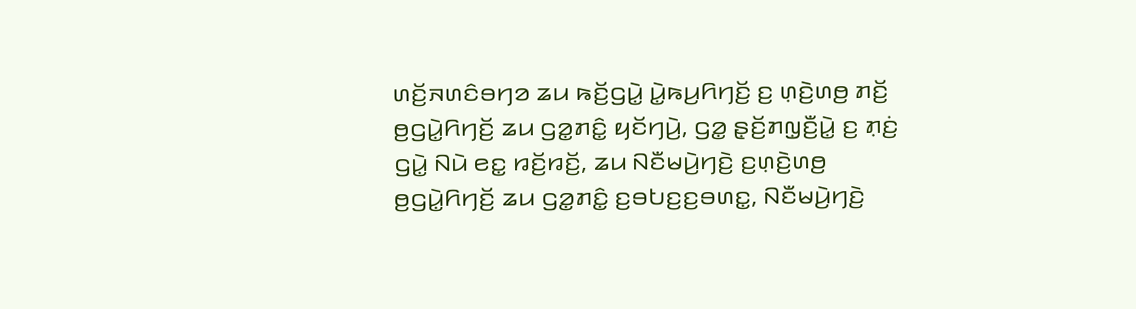ꤛꤢꤩ꤬ꤏꤛꤢꤨꤋꤚꤤ ꤘꤣ ꤒꤢꤩ꤬ꤞꤣꤧ꤭ ꤣꤧ꤭ꤒꤣ꤬ꤖꤚꤢꤩ꤬ ꤢ꤬ ꤛ꤫ꤢꤧ꤬ꤛꤥ꤬ ꤊꤢꤩ꤬ ꤥ꤬ꤞꤣꤧ꤭ꤖꤚꤢꤩ꤬ ꤘꤣ ꤞꤤ꤭ꤊꤢꤨ꤭ ꤟꤢꤩꤚꤣꤧ꤬, ꤞꤤ꤭ ꤔ꤫ꤢꤩ꤬ꤊꤜ꤫ꤢꤪ꤬ꤣꤧ꤭ ꤢ꤬ ꤊ꤫ꤢꤦ꤬ ꤞꤣꤧ꤭ ꤡꤣꤧ ꤕꤢ꤭ ꤙꤢꤩ꤬ꤙꤢꤩ꤬, ꤘꤣ ꤡꤢꤪꤗꤣꤧ꤬ꤚꤢꤧ꤬ ꤢ꤬ꤛ꤫ꤢꤧ꤬ꤛꤥ꤬ ꤥ꤬ꤞꤣꤧ꤭ꤖꤚꤢꤩ꤬ ꤘꤣ ꤞꤤ꤭ꤊꤢꤨ꤭ ꤢ꤬ꤋꤝꤢ꤬ꤢ꤬ꤋꤛꤢ꤭, ꤡꤢꤪꤗꤣꤧ꤬ꤚꤢꤧ꤬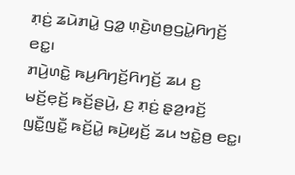ꤊ꤫ꤢꤦ꤬ ꤘꤣꤧꤊꤣꤧ꤭ ꤞꤤ꤭ ꤛ꤫ꤢꤧ꤬ꤛꤥ꤬ꤞꤣꤧ꤭ꤖꤚꤢꤩ꤬ ꤕꤢ꤭꤯
ꤊꤣꤧ꤬ꤛꤢꤧ꤭ ꤒꤣ꤬ꤖꤚꤢꤩ꤬ꤖꤚꤢꤩ꤬ ꤘꤣ ꤢ꤬ ꤗꤢꤩ꤬ꤕ꤫ꤢꤩ꤬ ꤒꤢꤩ꤬ꤔꤣꤧ꤬, ꤢ꤬ ꤊ꤫ꤢꤦ꤬ ꤔ꤫ꤤ꤬ꤙꤢꤩ꤬ ꤜꤢꤪ꤭ꤜꤢꤪ꤭ ꤒꤢꤩ꤬ꤣꤧ꤭ ꤒꤣꤧ꤬ꤟꤢꤩ꤬ ꤘꤣ ꤠꤢꤧ꤭ꤥ꤬ ꤕꤢ꤭꤯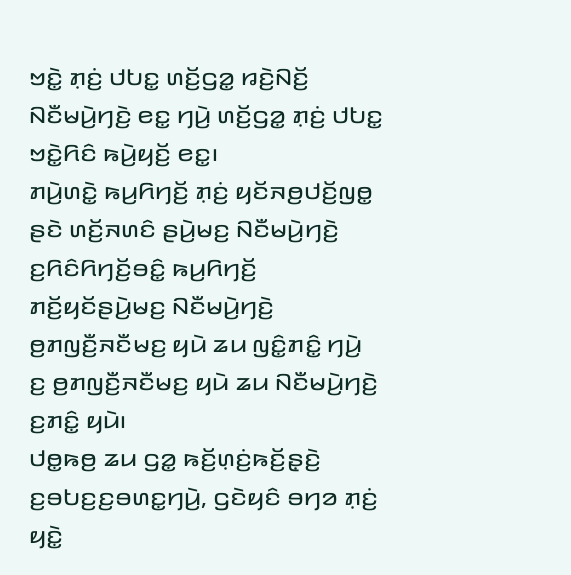ꤠꤢꤧ꤭ ꤊ꤫ꤢꤦ꤬ ꤓꤝꤢ꤭ ꤛꤢꤩ꤬ꤞꤤ꤭ ꤙꤢꤧ꤬ꤡꤢꤩ꤬ ꤡꤢꤪꤗꤣꤧ꤬ꤚꤢꤧ꤬ ꤕꤢ꤭ ꤚꤣꤧ꤬ ꤛꤢꤩ꤬ꤞꤤ꤭ ꤊ꤫ꤢꤦ꤬ ꤓꤝꤢ꤭ ꤠꤢꤧ꤭ꤖꤢꤨ ꤒꤣꤧ꤬ꤟꤢꤩ꤬ ꤕꤢ꤭꤯
ꤊꤣꤧ꤬ꤛꤢꤧ꤭ ꤒꤣ꤬ꤖꤚꤢꤩ꤬ ꤊ꤫ꤢꤦ꤬ ꤟꤢꤩꤏꤥ꤬ꤓꤢꤩ꤬ꤜꤥ꤭ ꤔꤢꤧ ꤛꤢꤩ꤬ꤏꤛꤢꤨ ꤔꤣꤧ꤬ꤗꤢ꤬ ꤡꤢꤪꤗꤣꤧ꤬ꤚꤢꤧ꤬ ꤢ꤬ꤖꤢꤨꤖꤚꤢꤩ꤬ꤋꤢꤨ꤭ ꤒꤣ꤬ꤖꤚꤢꤩ꤬ ꤊꤢꤩ꤬ꤟꤢꤩꤔꤣꤧ꤬ꤗꤢ꤬ ꤡꤢꤪꤗꤣꤧ꤬ꤚꤢꤧ꤬ ꤥ꤬ꤊꤜꤢꤪ꤬ꤏꤢꤪꤗꤢ꤬ ꤟꤣꤧ ꤘꤣ ꤜꤢꤨ꤭ꤊꤢꤨ꤭ ꤚꤣꤧ꤬ ꤢ꤬ ꤥ꤬ꤊꤜꤢꤪ꤬ꤏꤢꤪꤗꤢ꤬ ꤟꤣꤧ ꤘꤣ ꤡꤢꤪꤗꤣꤧ꤬ꤚꤢꤧ꤬ ꤢ꤬ꤊꤢꤨ꤭ ꤟꤣꤧ꤯
ꤓꤥ꤭ꤒꤥ꤬ ꤘꤣ ꤞꤤ꤭ ꤒꤢꤩ꤬ꤛ꤫ꤢꤦ꤬ꤒꤢꤩ꤬ꤔ꤫ꤢꤧ꤬ ꤢ꤬ꤋꤝꤢ꤬ꤢ꤬ꤋꤛꤢ꤭ꤚꤣꤧ꤬, ꤞꤢꤧꤟꤢꤨ ꤋꤚꤤ ꤊ꤫ꤢꤦ꤬ ꤟꤢꤧ꤭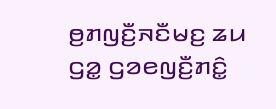ꤥ꤬ꤊꤜꤢꤪ꤬ꤏꤢꤪꤗꤢ꤬ ꤘꤣ ꤞꤤ꤭ ꤞꤤꤕꤜꤢꤪ꤬ꤊꤢꤨ꤭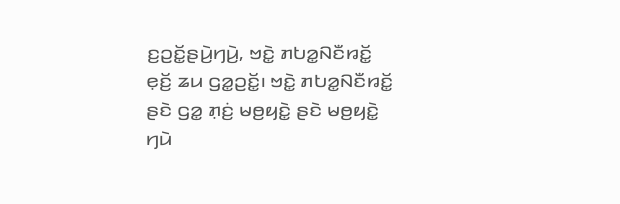ꤢ꤬ꤑꤢꤩ꤭ꤔꤣꤧ꤬ꤚꤣꤧ꤬, ꤠꤢꤧ꤭ ꤊꤝꤤ꤭ꤡꤢꤪꤙꤢꤩ꤭ ꤕ꤫ꤢꤩ꤬ ꤘꤣ ꤞꤤ꤭ꤑꤢꤩ꤭꤯ ꤠꤢꤧ꤭ ꤊꤝꤤ꤭ꤡꤢꤪꤙꤢꤩ꤭ ꤔꤢꤧ ꤞꤤ꤭ ꤊ꤫ꤢꤦ꤬ ꤗꤥ꤬ꤟꤢꤧ꤭ ꤔꤢꤧ ꤗꤥ꤬ꤟꤢꤧ꤭ ꤚꤣꤧ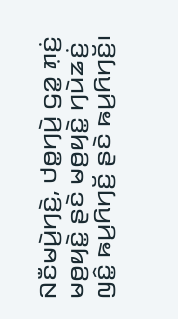ꤡꤢꤪꤗꤣꤧ꤬ꤚꤢꤧ꤬, ꤓꤥ꤭ꤚꤣꤧ꤬ ꤞꤤ꤭ ꤊ꤫ꤢꤦ꤬ ꤗꤥ꤬ꤟꤢꤧ꤭ ꤔꤢꤧ ꤗꤥ꤬ꤟꤢꤧ꤭ ꤚꤣꤧꤘꤢꤦ꤬ ꤜꤢꤨ꤭ ꤒꤣ꤬ꤖꤚꤢꤩ꤬ ꤔꤢꤧ ꤒꤣ꤬ꤖꤚꤢꤩ꤬꤯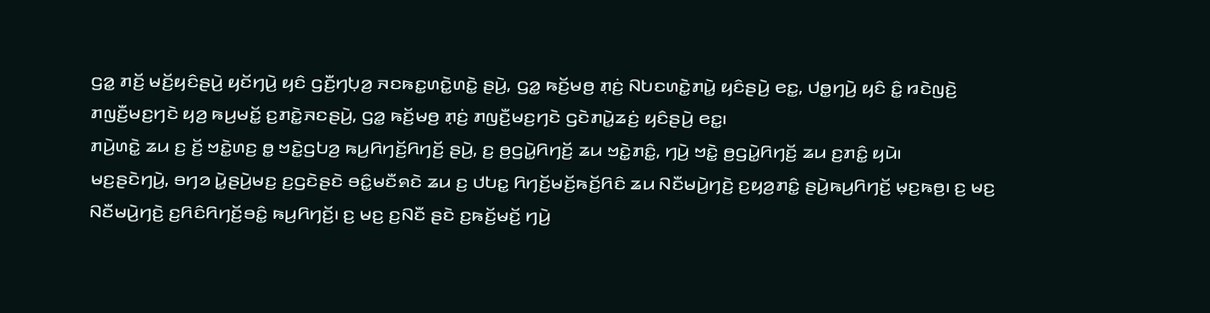ꤞꤤ꤭ ꤊꤢꤩ꤬ ꤗꤢꤩ꤬ꤟꤢꤨꤔꤣꤧ꤬ ꤟꤢꤩꤚꤣꤧ꤬ ꤟꤢꤨ ꤞꤢꤪ꤬ꤚꤝ꤫ꤤ꤬ ꤏꤢꤒꤢ꤭ꤛꤢꤧ꤭ꤛꤢꤧ꤭ ꤔꤣꤧ꤬, ꤞꤤ꤭ ꤒꤢꤩ꤬ꤗꤥ꤬ ꤊ꤫ꤢꤦ꤬ ꤡꤝꤢꤛꤢꤧ꤭ꤊꤣꤧ꤭ ꤟꤢꤨꤔꤣꤧ꤬ ꤕꤢ꤭, ꤓꤥ꤭ꤚꤣꤧ꤬ ꤟꤢꤨ ꤢꤨ꤭ ꤙꤢꤧꤜꤢꤧ꤬ ꤊꤜꤢꤪ꤬ꤗꤢ꤬ꤚꤢꤧ ꤟꤤ꤬ ꤒꤣ꤬ꤗꤢꤩ꤭ ꤢ꤬ꤊꤢꤧ꤭ꤏꤢꤔꤣꤧ꤬, ꤞꤤ꤭ ꤒꤢꤩ꤬ꤗꤥ꤬ ꤊ꤫ꤢꤦ꤬ ꤊꤜꤢꤪ꤬ꤗꤢ꤬ꤚꤢꤧ ꤞꤢꤧꤊꤣꤧ꤭ꤘꤢꤦ꤬ ꤟꤢꤨꤔꤣꤧ꤬ ꤕꤢ꤭꤯
ꤊꤣꤧ꤬ꤛꤢꤧ꤭ ꤘꤣ ꤢ꤬ ꤢꤩ꤬ ꤠꤢꤧ꤭ꤛꤢ꤬ ꤥ꤭ ꤠꤢꤧ꤭ꤞꤝꤤ꤬ ꤒꤣ꤬ꤖꤚꤢꤩ꤬ꤖꤚꤢꤩ꤬ ꤔꤣꤧ꤬, ꤢ꤬ ꤥ꤬ꤞꤣꤧ꤭ꤖꤚꤢꤩ꤬ ꤘꤣ ꤠꤢꤧ꤭ꤊꤢꤨ꤭, ꤚꤣꤧ꤬ ꤠꤢꤧ꤭ ꤥ꤬ꤞꤣꤧ꤭ꤖꤚꤢꤩ꤬ ꤘꤣ ꤢ꤬ꤊꤢꤨ꤭ ꤟꤣꤧ꤯
ꤗꤢ꤬ꤔꤢꤧꤚꤣꤧ꤬, ꤋꤚꤤ ꤣꤧ꤭ꤔꤣꤧ꤬ꤗꤢ꤬ ꤢ꤬ꤞꤢꤧꤔꤢꤧ ꤋꤢꤨ꤭ꤗꤢꤪꤎꤢꤧ ꤘꤣ ꤢ꤬ ꤓꤝꤢ꤭ ꤖꤚꤢꤩ꤬ꤗꤢꤩ꤬ꤒꤢꤩ꤬ꤖꤢꤨ ꤘꤣ ꤡꤢꤪꤗꤣꤧ꤬ꤚꤢꤧ꤬ ꤢ꤬ꤟꤤ꤬ꤊꤢꤨ꤭ ꤔꤣꤧ꤬ꤒꤣ꤬ꤖꤚꤢꤩ꤬ ꤗ꤫ꤢ꤬ꤒꤥ꤬꤯ ꤢ꤬ ꤗꤢ꤬ ꤡꤢꤪꤗꤣꤧ꤬ꤚꤢꤧ꤬ ꤢ꤬ꤖꤢꤨꤖꤚꤢꤩ꤬ꤋꤢꤨ꤭ ꤒꤣ꤬ꤖꤚꤢꤩ꤬꤯ ꤢ꤬ ꤗꤢ꤬ ꤢ꤬ꤡꤢꤪ ꤔꤢꤧ ꤢ꤬ꤒꤢꤩ꤬ꤗꤢꤩ꤬ ꤚꤣꤧ꤬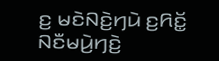ꤢ꤬ ꤗꤢꤧꤡꤢꤧ꤬ꤚꤣꤧ ꤢ꤬ꤖꤢꤩ꤭ ꤡꤢꤪꤗꤣꤧ꤬ꤚꤢꤧ꤬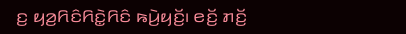ꤢ꤬ ꤟꤤ꤬ꤖꤢꤨꤖꤢꤧ꤭ꤖꤢꤨ ꤒꤣꤧ꤬ꤟꤢꤩ꤬꤯ ꤕꤢꤩ꤬ ꤊꤢꤩ꤬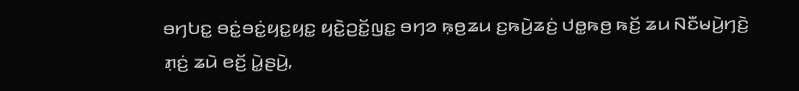ꤋꤚꤝꤢ꤭ ꤋꤢꤦ꤭ꤋꤢꤦ꤭ꤟꤢ꤭ꤟꤢ꤭ ꤟꤢꤧ꤭ꤑꤢꤩ꤭ꤜꤢ꤭ ꤋꤚꤤ ꤒ꤫ꤥ꤬ꤘꤣ ꤢ꤬ꤒꤣꤧ꤬ꤘꤢꤦ꤬ ꤓꤥ꤭ꤒꤥ꤬ ꤒꤢꤩ꤬ ꤘꤣ ꤡꤢꤪꤗꤣꤧ꤬ꤚꤢꤧ꤬ ꤊ꤫ꤢꤦ꤬ ꤘꤣꤧ ꤕꤢꤩ꤬ ꤣꤧ꤭ꤔꤣꤧ꤬,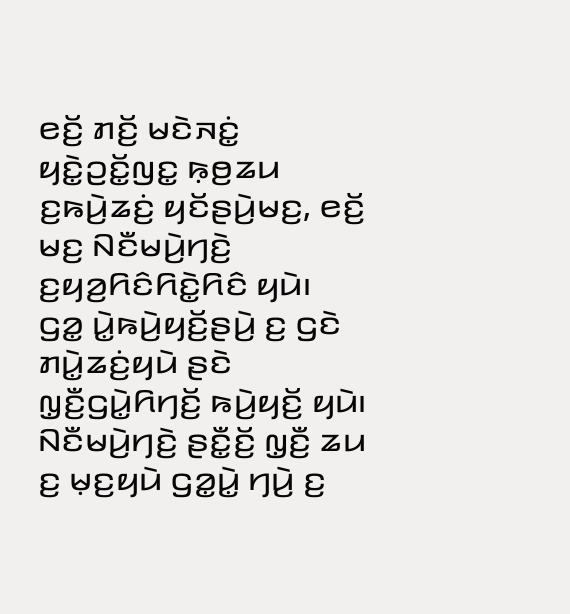ꤕꤢꤩ꤬ ꤊꤢꤩ꤬ ꤗꤢꤧꤏꤢꤦ꤭ ꤟꤢꤧ꤭ꤑꤢꤩ꤭ꤜꤢ꤭ ꤒ꤫ꤥ꤬ꤘꤣ ꤢ꤬ꤒꤣꤧ꤬ꤘꤢꤦ꤬ ꤟꤢꤩꤔꤣꤧ꤬ꤗꤢ꤬, ꤕꤢꤩ꤬ ꤗꤢ꤬ ꤡꤢꤪꤗꤣꤧ꤬ꤚꤢꤧ꤬ ꤢ꤬ꤟꤤ꤬ꤖꤢꤨꤖꤢꤧ꤭ꤖꤢꤨ ꤟꤣꤧ꤯
ꤞꤤ꤭ ꤣꤧ꤭ꤒꤣꤧ꤬ꤟꤢꤩ꤬ꤔꤣꤧ꤬ ꤢ꤬ ꤞꤢꤧ ꤊꤣꤧ꤭ꤘꤢꤦ꤬ꤟꤣꤧ ꤔꤢꤧ ꤜ꤫ꤢꤪ꤬ꤞꤣꤧ꤭ꤖꤚꤢꤩ꤬ ꤒꤣꤧ꤬ꤟꤢꤩ꤬ ꤟꤣꤧ꤯ ꤡꤢꤪꤗꤣꤧ꤬ꤚꤢꤧ꤬ ꤔꤢꤪ꤭ꤢꤩ꤬ ꤜ꤫ꤢꤪ꤬ ꤘꤣ ꤢ꤬ ꤗ꤫ꤢ꤬ꤟꤣꤧ ꤞꤤ꤭ꤣꤧ꤭ ꤚꤣꤧ꤬ ꤢ꤬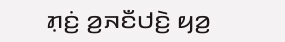ꤊ꤫ꤢꤦ꤬ ꤤ꤬ꤏꤢꤪꤓꤢꤧ꤬ ꤟꤤ꤬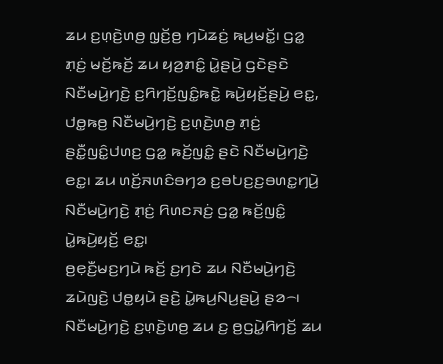ꤘꤣ ꤢ꤬ꤛ꤫ꤢꤧ꤬ꤛꤥ꤬ ꤜ꤫ꤢꤩ꤬ꤥ꤬ ꤚꤣꤧꤘꤢꤦ꤬ ꤒꤣ꤬ꤗꤢꤩ꤭꤯ ꤞꤤ꤭ ꤊ꤫ꤢꤦ꤬ ꤗꤢꤩ꤬ꤒꤢꤩ꤬ ꤘꤣ ꤟꤤ꤬ꤊꤢꤨ꤭ ꤣꤧ꤭ꤔꤣꤧ꤬ ꤞꤢꤧꤔꤢꤧ ꤡꤢꤪꤗꤣꤧ꤬ꤚꤢꤧ꤬ ꤢ꤬ꤖꤚꤢꤩ꤬ꤜꤢꤨ꤭ꤒꤢꤧ꤭ ꤒꤣꤧ꤬ꤟꤢꤩ꤬ꤔꤣꤧ꤬ ꤕꤢ꤭, ꤓꤥ꤭ꤒꤥ꤬ ꤡꤢꤪꤗꤣꤧ꤬ꤚꤢꤧ꤬ ꤢ꤬ꤛ꤫ꤢꤧ꤬ꤛꤥ꤬ ꤊ꤫ꤢꤦ꤬ ꤔꤢꤪ꤭ꤜꤢꤨ꤭ꤓꤛꤢ꤬ ꤞꤤ꤭ ꤒꤢꤩ꤬ꤜꤢꤨ꤭ ꤔꤢꤧ ꤡꤢꤪꤗꤣꤧ꤬ꤚꤢꤧ꤬ ꤕꤢ꤭꤯ ꤘꤣ ꤛꤢꤩ꤬ꤏꤛꤢꤨꤋꤚꤤ ꤢ꤬ꤋꤝꤢ꤬ꤢ꤬ꤋꤛꤢ꤭ꤚꤣꤧ꤬ ꤡꤢꤪꤗꤣꤧ꤬ꤚꤢꤧ꤬ ꤊ꤫ꤢꤦ꤬ ꤖꤛꤢꤏꤢꤦ꤬ ꤞꤤ꤭ ꤒꤢꤩ꤬ꤜꤢꤨ꤭ ꤣꤧ꤭ꤒꤣꤧ꤬ꤟꤢꤩ꤬ ꤕꤢ꤭꤯
ꤥ꤬ꤕ꤫ꤢꤪ꤬ꤗꤢ꤬ꤚꤣꤧ ꤒꤢꤩ꤬ ꤢ꤬ꤚꤢꤧ ꤘꤣ ꤡꤢꤪꤗꤣꤧ꤬ꤚꤢꤧ꤬ ꤘꤣꤧꤜꤢꤧ꤬ ꤓꤥ꤭ꤟꤣꤧ ꤔꤢꤧ꤬ ꤣꤧ꤭ꤒꤣ꤬ꤡꤣ꤬ꤔꤣꤧ꤬ ꤔꤤ꤮꤯ ꤡꤢꤪꤗꤣꤧ꤬ꤚꤢꤧ꤬ ꤢ꤬ꤛ꤫ꤢꤧ꤬ꤛꤥ꤬ ꤘꤣ ꤢ꤬ ꤥ꤬ꤞꤣꤧ꤭ꤖꤚꤢꤩ꤬ ꤘꤣ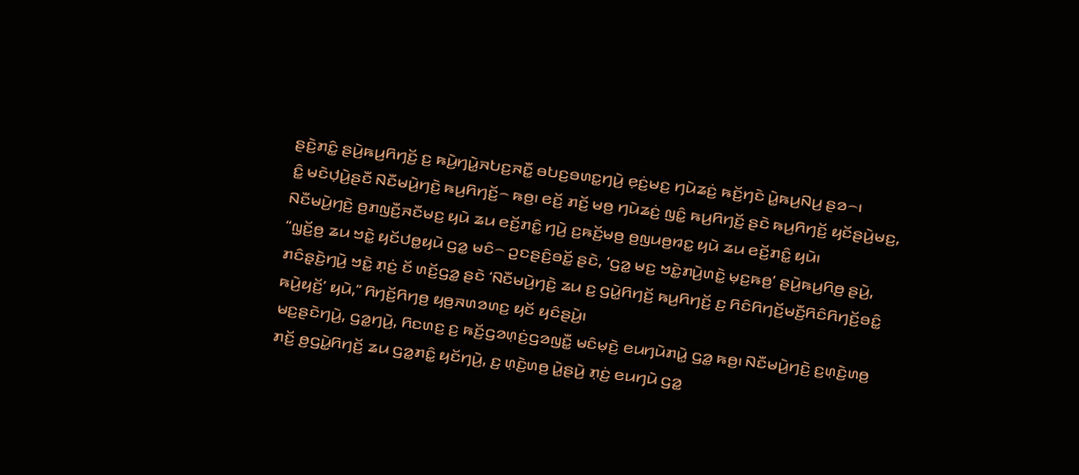ꤔꤢꤧ꤬ꤊꤢꤨ꤭ ꤔꤣꤧ꤬ꤒꤣ꤬ꤖꤚꤢꤩ꤬ ꤢ꤬ ꤒꤣꤧ꤬ꤚꤣꤧ꤭ꤏꤝꤢ꤬ꤏꤢꤪ꤭ ꤋꤝꤢ꤬ꤋꤛꤢ꤭ꤚꤣꤧ꤬ ꤕ꤫ꤢꤦ꤬ꤗꤢ꤬ ꤚꤣꤧꤘꤢꤦ꤬ ꤒꤢꤩ꤬ꤚꤢꤧ ꤣꤧ꤭ꤒꤣ꤬ꤡꤣ꤬ ꤔꤤ꤮꤯
ꤢꤨ꤭ ꤗꤢꤧꤓ꤫ꤣꤧ꤬ꤔꤢꤪ ꤡꤢꤪꤗꤣꤧ꤬ꤚꤢꤧ꤬ ꤒꤣ꤬ꤖꤚꤢꤩ꤬꤮ ꤒꤥ꤬꤯ ꤕꤢꤩ꤬ ꤊꤢꤩ꤬ ꤗꤥ꤬ ꤚꤣꤧꤘꤢꤦ꤬ ꤜꤢꤨ꤭ ꤒꤣ꤬ꤖꤚꤢꤩ꤬ ꤔꤢꤧ ꤒꤣ꤬ꤖꤚꤢꤩ꤬ ꤟꤢꤩꤔꤣꤧ꤬ꤗꤢ꤬, ꤡꤢꤪꤗꤣꤧ꤬ꤚꤢꤧ꤬ ꤥ꤬ꤊꤜꤢꤪ꤬ꤏꤢꤪꤗꤢ꤬ ꤟꤣꤧ ꤘꤣ ꤕꤢꤩ꤬ꤊꤢꤨ꤭ ꤚꤣꤧ꤬ ꤢ꤬ꤒꤢꤩ꤬ꤗꤥ꤬ ꤥ꤬ꤜꤣꤥ꤬ꤙꤢ꤭ ꤟꤣꤧ ꤘꤣ ꤕꤢꤩ꤬ꤊꤢꤨ꤭ ꤟꤣꤧ꤯
“ꤜ꤫ꤢꤩ꤬ꤥ꤬ ꤘꤣ ꤠꤢꤧ꤭ ꤟꤢꤩꤓꤥ꤭ꤟꤣꤧ ꤞꤤ꤭ ꤗꤢꤨ꤮ ꤑꤢꤔꤢꤨ꤬ꤋꤢꤩ꤭ ꤔꤢꤧ, ‘ꤞꤤ꤭ ꤗꤢ꤬ ꤠꤢꤧ꤭ꤊꤣꤧ꤬ꤛꤢꤧ꤭ ꤗ꤫ꤢ꤬ꤒꤥ꤬’ ꤔꤣꤧ꤬ꤒꤣ꤬ꤖꤥ꤬ ꤔꤣꤧ꤬, ꤊꤢꤨꤔ꤫ꤢꤧ꤬ꤚꤣꤧ꤬ ꤠꤢꤧ꤭ ꤊ꤫ꤢꤦ꤬ ꤢꤩ ꤛꤢꤩ꤬ꤞꤤ꤭ ꤔꤢꤧ ‘ꤡꤢꤪꤗꤣꤧ꤬ꤚꤢꤧ꤬ ꤘꤣ ꤢ꤬ ꤞꤣꤧ꤭ꤖꤚꤢꤩ꤬ ꤒꤣ꤬ꤖꤚꤢꤩ꤬ ꤢ꤬ ꤖꤢꤨꤖꤚꤢꤩ꤬ꤗꤢꤪ꤬ꤖꤢꤨꤖꤚꤢꤩ꤬ꤋꤢꤨ꤭ ꤒꤣꤧ꤬ꤟꤢꤩ꤬’ ꤟꤣꤧ,” ꤖꤚꤢꤩ꤬ꤖꤚꤥ꤬ ꤟꤥ꤬ꤏꤛꤤꤛꤢ꤬ ꤟꤢꤩ ꤟꤢꤨꤔꤣꤧ꤬꤯
ꤗꤢ꤬ꤔꤢꤧꤚꤣꤧ꤬, ꤞꤤ꤭ꤚꤣꤧ꤬, ꤖꤢꤛꤢ꤬ ꤢ꤬ ꤒꤢꤩ꤬ꤞꤤꤛ꤫ꤢꤦ꤬ꤞꤤꤜꤢꤪ꤭ ꤗꤢꤨꤗ꤫ꤢꤧ꤬ ꤕꤣꤚꤣꤧꤊꤣꤧ꤭ ꤞꤤ꤭ ꤒꤥ꤬꤯ ꤡꤢꤪꤗꤣꤧ꤬ꤚꤢꤧ꤬ ꤢ꤬ꤛ꤫ꤢꤧ꤬ꤛꤥ꤬ ꤊꤢꤩ꤬ ꤥ꤬ꤞꤣꤧ꤭ꤖꤚꤢꤩ꤬ ꤘꤣ ꤞꤤ꤭ꤊꤢꤨ꤭ ꤟꤢꤩꤚꤣꤧ꤬, ꤢ꤬ ꤛ꤫ꤢꤧ꤬ꤛꤥ꤬ ꤣꤧ꤭ꤔꤣꤧ꤬ ꤊ꤫ꤢꤦ꤬ ꤕꤣꤚꤣꤧ ꤞꤤ꤭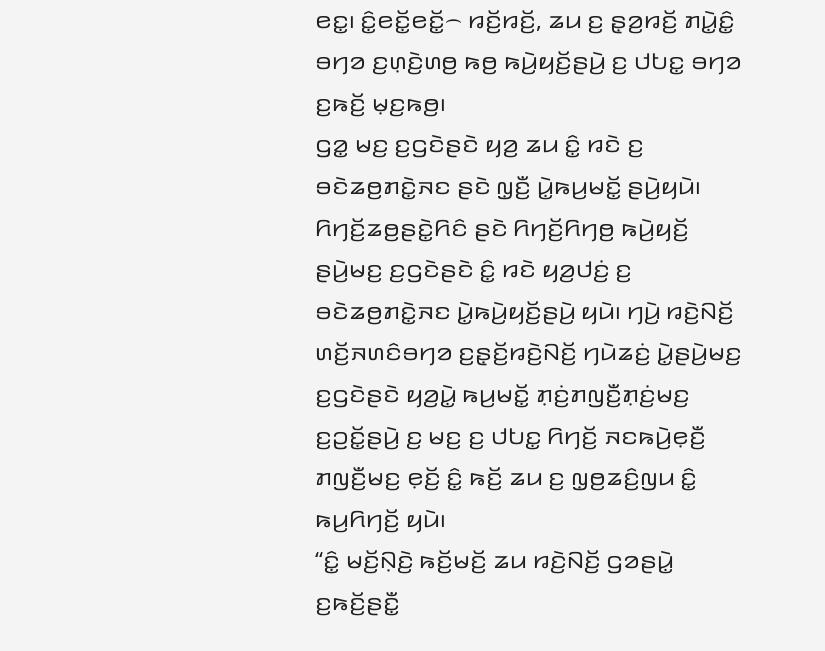ꤕꤢ꤭꤯ ꤢꤨ꤭ꤕꤢꤩ꤭ꤕꤢꤩ꤭꤮ ꤙꤢꤩ꤬ꤙꤢꤩ꤬, ꤘꤣ ꤢ꤬ ꤔ꤫ꤤ꤬ꤙꤢꤩ꤬ ꤊꤣꤧ꤭ꤢꤨ꤭ ꤋꤚꤤ ꤢ꤬ꤛ꤫ꤢꤧ꤬ꤛꤥ꤬ ꤒꤥ꤬ ꤒꤣꤧ꤬ꤟꤢꤩ꤬ꤔꤣꤧ꤬ ꤢ꤬ ꤓꤝꤢ꤭ ꤋꤚꤤ ꤢ꤬ꤒꤢꤩ꤬ ꤗ꤫ꤢ꤬ꤒꤥ꤬꤯
ꤞꤤ꤭ ꤗꤢ꤬ ꤢ꤬ꤞꤢꤧꤔꤢꤧ ꤟꤤ꤬ ꤘꤣ ꤢꤨ꤭ ꤙꤢꤧ ꤢ꤬ ꤋꤢꤧꤘꤥ꤬ꤊꤢꤧ꤭ꤏꤢ ꤔꤢꤧ ꤜ꤫ꤢꤪ꤬ ꤣꤧ꤭ꤒꤣ꤬ꤗꤢꤩ꤭ ꤔꤣꤧ꤬ꤟꤣꤧ꤯ ꤖꤚꤢꤩ꤬ꤘꤥ꤬ꤔꤢꤧ꤭ꤖꤢꤨ ꤔꤢꤧ ꤖꤚꤢꤩ꤬ꤖꤚꤥ꤬ ꤒꤣꤧ꤬ꤟꤢꤩ꤬ ꤔꤣꤧ꤬ꤗꤢ꤬ ꤢ꤬ꤞꤢꤧꤔꤢꤧ ꤢꤨ꤭ ꤙꤢꤧ ꤟꤤ꤬ꤓꤢꤦ꤬ ꤢ꤬ ꤋꤢꤧꤘꤥ꤬ꤊꤢꤧ꤭ꤏꤢ ꤣꤧ꤭ꤒꤣꤧ꤬ꤟꤢꤩ꤬ꤔꤣꤧ꤬ ꤟꤣꤧ꤯ ꤚꤣꤧ꤬ ꤙꤢꤧ꤬ꤡꤢꤩ꤬ ꤛꤢꤩ꤬ꤏꤛꤢꤨꤋꤚꤤ ꤢ꤬ꤔ꤫ꤢꤩ꤬ꤙꤢꤧ꤬ꤡꤢꤩ꤬ ꤚꤣꤧꤘꤢꤦ꤬ ꤣꤧ꤭ꤔꤣꤧ꤬ꤗꤢ꤬ ꤢ꤬ꤞꤢꤧꤔꤢꤧ ꤟꤤ꤬ꤣꤧ꤭ ꤒꤣ꤬ꤗꤢꤩ꤭ ꤊ꤫ꤢꤦ꤬ꤊꤜꤢꤪ꤬ꤊ꤫ꤢꤦ꤬ꤗꤢ꤬ ꤢ꤬ꤑꤢꤩ꤭ꤔꤣꤧ꤬ ꤢ꤬ ꤗꤢ꤬ ꤢ꤬ ꤓꤝꤢ꤭ ꤖꤚꤢꤩ꤬ ꤏꤢꤒꤣꤧ꤬ꤕ꤫ꤢꤪ꤬ ꤊꤜꤢꤪ꤬ꤗꤢ꤬ ꤕ꤫ꤢꤩ꤬ ꤢꤨ꤭ ꤒꤢꤩ꤬ ꤘꤣ ꤢ꤬ ꤜ꤫ꤥ꤬ꤘꤢꤨ꤬ꤜꤣ ꤢꤨ꤭ ꤒꤣ꤬ꤖꤚꤢꤩ꤬ ꤟꤣꤧ꤯
“ꤢꤨ꤭ ꤗꤢꤩ꤬ꤡ꤫ꤢꤧ꤬ ꤒꤢꤩ꤬ꤗꤢꤩ꤬ ꤘꤣ ꤙꤢꤧ꤬ꤡꤢꤩ꤬ ꤞꤤꤔꤣꤧ꤭ ꤢ꤬ꤒꤢꤩ꤬ꤔꤢꤪ꤭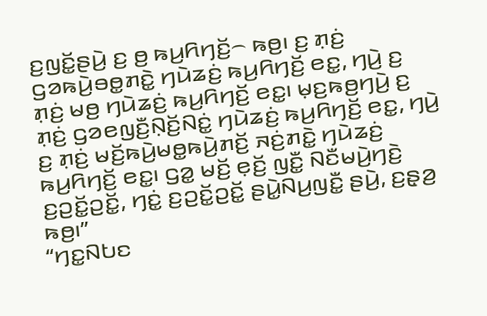ꤢ꤬ꤜꤢꤩ꤭ꤔꤣꤧ꤬ ꤢ꤬ ꤥ꤬ ꤒꤣ꤬ꤖꤚꤢꤩ꤬꤮ ꤒꤥ꤬꤯ ꤢ꤬ ꤊ꤫ꤢꤦ꤬ ꤞꤤꤒꤣꤧ꤬ꤋꤥ꤭ꤊꤢꤧ꤭ ꤚꤣꤧꤘꤢꤦ꤬ ꤒꤣ꤬ꤖꤚꤢꤩ꤬ ꤕꤢ꤭, ꤚꤣꤧ꤬ ꤢ꤬ ꤊ꤫ꤢꤦ꤬ ꤗꤥ꤬ ꤚꤣꤧꤘꤢꤦ꤬ ꤒꤣ꤬ꤖꤚꤢꤩ꤬ ꤕꤢ꤭꤯ ꤗ꤫ꤢ꤬ꤒꤥ꤬ꤚꤣꤧ꤬ ꤢ꤬ ꤊ꤫ꤢꤦ꤬ ꤞꤤꤕꤜꤢꤪ꤬ꤡ꤫ꤢꤩ꤬ꤡꤢꤦ꤭ ꤚꤣꤧꤘꤢꤦ꤬ ꤒꤣ꤬ꤖꤚꤢꤩ꤬ ꤕꤢ꤭, ꤚꤣꤧ꤬ ꤢ꤬ ꤊ꤫ꤢꤦ꤬ ꤗꤢꤩ꤬ꤒꤣꤧ꤬ꤗꤥ꤭ꤒꤣꤧ꤬ꤊꤢꤩ꤬ ꤏꤢꤦ꤬ꤊꤢꤧ꤭ ꤚꤣꤧꤘꤢꤦ꤬ ꤒꤣ꤬ꤖꤚꤢꤩ꤬ ꤕꤢ꤭꤯ ꤞꤤ꤭ ꤗꤢꤩ꤬ ꤕ꤫ꤢꤩ꤬ ꤜꤢꤪ꤭ ꤡꤢꤪꤗꤣꤧ꤬ꤚꤢꤧ꤬ ꤢ꤬ꤑꤢꤩ꤭ꤑꤢꤩ꤭, ꤚꤢꤦ꤭ ꤢ꤬ꤑꤢꤩ꤭ꤑꤢꤩ꤭ ꤔꤣꤧ꤭ꤡꤣ꤬ꤜꤢꤪ꤭ ꤔꤣꤧ꤬, ꤢ꤬ꤔ꤫ꤤ꤬ ꤒꤥ꤬꤯”
“ꤚꤢ꤭ꤡꤝꤢ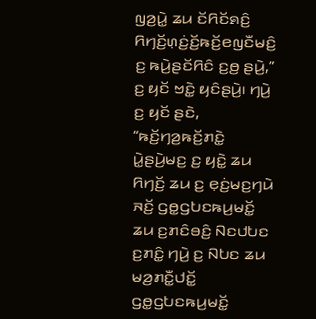ꤜꤤ꤬ꤣꤧ꤭ ꤘꤣ ꤢꤩꤖꤢꤩꤎꤢꤨ꤬ ꤖꤚꤢꤩ꤬ꤛ꤫ꤢꤦ꤬ꤢꤩ꤬ꤒꤢꤩ꤬ꤕꤜꤢꤪꤗꤢꤨ꤬ ꤢ꤬ ꤒꤣꤧ꤬ꤔꤢꤩꤖꤢꤨ ꤢ꤬ꤥ꤬ ꤔꤣꤧ꤬,” ꤢ꤬ ꤟꤢꤩ ꤠꤢꤧ꤭ ꤟꤢꤨꤔꤣꤧ꤬꤯ ꤚꤣꤧ꤬ ꤢ꤬ ꤟꤢꤩ ꤔꤢꤧ, “ꤒꤢꤩ꤬ꤚꤤ꤬ꤒꤢꤩ꤬ꤊꤢꤧ꤭ ꤣꤧ꤭ꤔꤣꤧ꤬ꤗꤢ꤬ ꤢ꤬ ꤟꤢꤧ꤭ ꤘꤣ ꤖꤚꤢꤩ꤬ ꤘꤣ ꤢ꤬ ꤕ꤫ꤢꤦ꤬ꤗꤢ꤬ꤚꤣꤧ ꤏꤢꤩ꤬ ꤞꤥ꤭ꤞꤝꤢꤒꤣ꤬ꤗꤢꤩ꤭ ꤘꤣ ꤢ꤬ꤊꤢꤨꤋꤢꤨ꤬ ꤡꤢꤓꤝꤢ ꤢ꤬ꤊꤢꤨ꤭ ꤚꤣꤧ꤬ ꤢ꤬ ꤡꤝꤢ ꤘꤣ ꤗꤤ꤬ꤊꤢꤪ꤭ꤓꤢꤩ꤭ ꤞꤥ꤭ꤞꤝꤢꤒꤣ꤬ꤗꤢꤩ꤭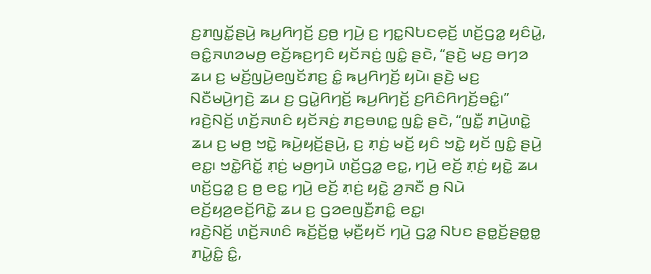ꤢ꤬ꤊꤜꤢꤩ꤭ꤔꤣꤧ꤬ ꤒꤣ꤬ꤖꤚꤢꤩ꤬ ꤢ꤬ꤥ꤬ ꤚꤣꤧ꤬ ꤢ꤬ ꤚꤢ꤭ꤡꤝꤢꤕ꤫ꤢꤩ꤬ ꤛꤢꤩ꤬ꤞꤤ꤭ ꤟꤢꤨꤣꤧ꤭,
ꤋꤢꤨ꤭ꤏꤛꤤꤗꤥ꤬ ꤕꤢꤩ꤬ꤒꤢ꤬ꤚꤢꤨ ꤟꤢꤩꤏꤢꤦ꤬ ꤜꤢꤨ꤭ ꤔꤢꤧ, “ꤔꤢꤧ꤬ ꤗꤢ꤬ ꤋꤚꤤ ꤘꤣ ꤢ꤬ ꤗꤢꤩ꤬ꤜꤣꤧ꤬ꤕꤜꤢꤩꤊꤢ꤬ ꤢꤨ꤭ ꤒꤣ꤬ꤖꤚꤢꤩ꤬ ꤟꤣꤧ꤯ ꤔꤢꤧ꤬ ꤗꤢ꤬ ꤡꤢꤪꤗꤣꤧ꤬ꤚꤢꤧ꤬ ꤘꤣ ꤢ꤬ ꤞꤣꤧ꤭ꤖꤚꤢꤩ꤬ ꤒꤣ꤬ꤖꤚꤢꤩ꤬ ꤢ꤬ꤖꤢꤨꤖꤚꤢꤩ꤬ꤋꤢꤨ꤭꤯”
ꤙꤢꤧ꤬ꤡꤢꤩ꤬ ꤛꤢꤩ꤬ꤏꤛꤢꤨ ꤟꤢꤩꤏꤢꤦ꤬ ꤊꤢ꤬ꤋꤛꤢ꤭ ꤜꤢꤨ꤭ ꤔꤢꤧ, “ꤜꤢꤪ꤭ ꤊꤣꤧ꤬ꤛꤢꤧ꤭ ꤘꤣ ꤢ꤬ ꤗꤥ꤬ ꤠꤢꤧ꤭ ꤒꤣꤧ꤬ꤟꤢꤩ꤬ꤔꤣꤧ꤬, ꤢ꤬ ꤊ꤫ꤢꤦ꤬ ꤗꤢꤩ꤬ ꤟꤢꤨ ꤠꤢꤧ꤭ ꤟꤢꤩ ꤜꤢꤨ꤭ ꤔꤣꤧ꤬ ꤕꤢ꤭꤯ ꤠꤢꤧ꤭ꤖꤢꤩ꤭ ꤊ꤫ꤢꤦ꤬ ꤗꤥ꤬ꤚꤣꤧ ꤛꤢꤩ꤬ꤞꤤ꤭ ꤕꤢ꤭, ꤚꤣꤧ꤬ ꤕꤢꤩ꤬ ꤊ꤫ꤢꤦ꤬ ꤟꤢꤧ꤭ ꤘꤣ ꤛꤢꤩ꤬ꤞꤤ꤭ ꤢ꤬ ꤥ꤬ ꤕꤢ꤭ ꤚꤣꤧ꤬ ꤕꤢꤩ꤬ ꤊ꤫ꤢꤦ꤬ ꤟꤢꤧ꤭ ꤤ꤬ꤏꤢꤪ ꤥ꤬ ꤡꤣꤧ ꤕꤢꤩ꤬ꤟꤤ꤬ꤕꤢꤩ꤬ꤖꤢꤧ꤭ ꤘꤣ ꤢ꤬ ꤞꤤꤕꤜꤢꤪ꤬ꤊꤢꤨ꤭ ꤕꤢ꤭꤯
ꤙꤢꤧ꤬ꤡꤢꤩ꤬ ꤛꤢꤩ꤬ꤏꤛꤢꤨ ꤒꤢꤩ꤬ꤢꤩ꤬ꤥ꤭ ꤗ꤫ꤢꤪ꤬ꤟꤢꤩ ꤚꤣꤧ꤬ ꤞꤤ꤭ ꤡꤝꤢ ꤔꤥ꤭ꤢꤩ꤬ꤔꤥ꤭ꤥ꤭ ꤊꤣꤧ꤭ꤢꤨ꤭ ꤢꤨ꤭,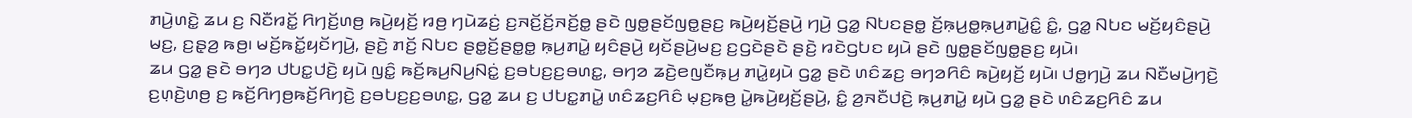ꤊꤣꤧ꤬ꤛꤢꤧ꤭ ꤘꤣ ꤢ꤬ ꤡꤢꤪꤙꤢꤩ꤭ ꤖꤚꤢꤩ꤬ꤛꤥ꤬ ꤒꤣꤧ꤬ꤟꤢꤩ꤬ ꤙꤥ꤬ ꤚꤣꤧꤘꤢꤦ꤬ ꤢ꤬ꤏꤢꤩ꤬ꤢꤩ꤬ꤏꤢꤩ꤬ꤥ꤭ ꤔꤢꤧ ꤜꤥ꤭ꤔꤢꤩꤜꤥ꤭ꤔꤢ꤬ ꤒꤣꤧ꤬ꤟꤢꤩ꤬ꤔꤣꤧ꤬ ꤚꤣꤧ꤬ ꤞꤤ꤭ ꤡꤝꤢꤔꤥ꤭ ꤢꤩ꤬ꤒ꤫ꤣ꤬ꤥ꤭ꤒ꤫ꤣ꤬ꤊꤣꤧ꤭ꤢꤨ꤭ ꤢꤨ꤭, ꤞꤤ꤭ ꤡꤝꤢ ꤗꤢꤩ꤬ꤟꤢꤨꤔꤣꤧ꤬ ꤗꤢ꤬, ꤢ꤬ꤔ꤫ꤤ꤬ ꤒꤥ꤬꤯ ꤗꤢꤩ꤬ꤒꤢꤩ꤭ꤟꤢꤩꤚꤣꤧ꤬, ꤔꤢꤧ꤬ ꤊꤢꤩ꤬ ꤡꤝꤢ ꤔꤥ꤭ꤢꤩ꤬ꤔꤥ꤭ꤥ꤭ ꤒ꤫ꤣ꤬ꤊꤣꤧ꤭ ꤟꤢꤨꤔꤣꤧ꤬ ꤟꤢꤩꤔꤣꤧ꤬ꤗꤢ꤬ ꤢ꤬ꤞꤢꤧꤔꤢꤧ ꤔꤢꤧ꤬ ꤙꤢꤧꤞꤝꤢ ꤟꤣꤧ ꤔꤢꤧ ꤜꤥ꤭ꤔꤢꤩꤜꤥ꤭ꤔꤢ꤬ ꤟꤣꤧ꤯
ꤘꤣ ꤞꤤ꤭ ꤔꤢꤧ ꤋꤚꤤ ꤓꤝꤢ꤭ꤓꤢꤧ꤬ ꤟꤣꤧ ꤜꤢꤨ꤭ ꤒꤢꤩ꤬ꤒꤣ꤬ꤡꤣ꤬ꤡꤢꤦ꤭ ꤢ꤬ꤋꤝꤢ꤬ꤢ꤬ꤋꤛꤢ꤭, ꤋꤚꤤ ꤘꤢꤧ꤬ꤕꤜꤢꤪꤒ꤫ꤣ꤬ ꤊꤣꤧ꤭ꤟꤣꤧ ꤞꤤ꤭ ꤔꤢꤧ ꤛꤢꤨꤘꤢ꤬ ꤋꤚꤤꤖꤢꤨ ꤒꤣꤧ꤬ꤟꤢꤩ꤬ ꤟꤣꤧ꤯ ꤓꤥ꤭ꤚꤣꤧ꤬ ꤘꤣ ꤡꤢꤪꤗꤣꤧ꤬ꤚꤢꤧ꤬ ꤢ꤬ꤛ꤫ꤢꤧ꤬ꤛꤥ꤬ ꤢ꤬ ꤒꤢꤩ꤬ꤖꤚꤥ꤬ꤒꤢꤩ꤬ꤖꤚꤢꤧ꤬ ꤢ꤬ꤋꤝꤢ꤬ꤢ꤬ꤋꤛꤢ꤭, ꤞꤤ꤭ ꤘꤣ ꤢ꤬ ꤓꤝꤢ꤭ꤊꤣꤧ꤭ ꤛꤢꤨꤘꤢ꤬ꤖꤢꤨ ꤗ꤫ꤢ꤬ꤒꤥ꤬ ꤣꤧ꤭ꤒꤣꤧ꤬ꤟꤢꤩ꤬ꤔꤣꤧ꤬, ꤢꤨ꤭ ꤤ꤬ꤏꤢꤪꤓꤢꤧ꤬ ꤒ꤫ꤣ꤬ꤊꤣꤧ꤭ ꤟꤣꤧ ꤞꤤ꤭ ꤔꤢꤧ ꤛꤢꤨꤘꤢ꤬ꤖꤢꤨ ꤘꤣ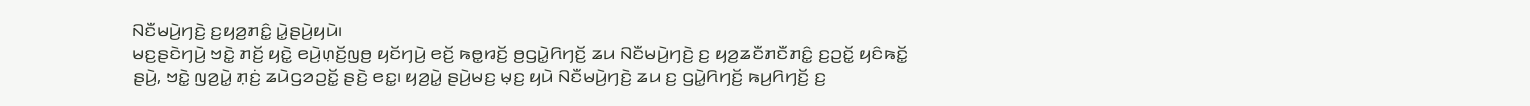ꤡꤢꤪꤗꤣꤧ꤬ꤚꤢꤧ꤬ ꤢ꤬ꤟꤤ꤬ꤊꤢꤨ꤭ ꤣꤧ꤭ꤔꤣꤧ꤬ꤟꤣꤧ꤯
ꤗꤢ꤬ꤔꤢꤧꤚꤣꤧ꤬ ꤠꤢꤧ꤭ ꤊꤢꤩ꤬ ꤟꤢꤧ꤭ ꤕꤣꤧ꤬ꤛ꤫ꤢꤩ꤬ꤜꤥ꤬ ꤟꤢꤩꤚꤣꤧ꤬ ꤕꤢꤩ꤬ ꤒꤥ꤭ꤙꤢꤩ꤬ ꤥ꤬ꤞꤣꤧ꤭ꤖꤚꤢꤩ꤬ ꤘꤣ ꤡꤢꤪꤗꤣꤧ꤬ꤚꤢꤧ꤬ ꤢ꤬ ꤟꤤ꤬ꤘꤢꤪꤊꤢꤪꤊꤢꤨ꤭ ꤢ꤬ꤑꤢꤩ꤭ ꤟꤢꤨꤒꤢꤩ꤭ ꤔꤣꤧ꤬, ꤠꤢꤧ꤭ ꤜꤤ꤬ꤣꤧ꤭ ꤊ꤫ꤢꤦ꤬ ꤘꤣꤧꤞꤤꤑꤢꤩ꤭ ꤔꤢꤧ꤬ ꤕꤢ꤭꤯ ꤟꤤ꤬ꤣꤧ꤭ ꤔꤣꤧ꤬ꤗꤢ꤬ ꤗ꤫ꤢ꤬ ꤟꤣꤧ ꤡꤢꤪꤗꤣꤧ꤬ꤚꤢꤧ꤬ ꤘꤣ ꤢ꤬ ꤞꤣꤧ꤭ꤖꤚꤢꤩ꤬ ꤒꤣ꤬ꤖꤚꤢꤩ꤬ ꤢ꤬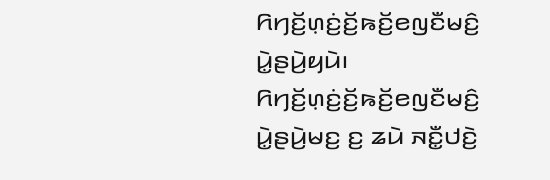ꤖꤚꤢꤩ꤬ꤛ꤫ꤢꤦ꤬ꤢꤩ꤬ꤒꤢꤩ꤬ꤕꤜꤢꤪꤗꤢꤨ꤬ ꤣꤧ꤭ꤔꤣꤧ꤬ꤟꤣꤧ꤯ ꤖꤚꤢꤩ꤬ꤛ꤫ꤢꤦ꤬ꤢꤩ꤬ꤒꤢꤩ꤬ꤕꤜꤢꤪꤗꤢꤨ꤬ ꤣꤧ꤭ꤔꤣꤧ꤬ꤗꤢ꤬ ꤢ꤬ ꤘꤣꤧ ꤏꤢꤪ꤭ꤓꤢꤧ꤬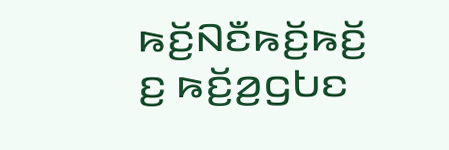ꤒꤢꤩ꤬ꤡꤢꤪꤒꤢꤩ꤬ꤒꤢꤩ꤬ ꤢ꤬ ꤒꤢꤩ꤬ꤤ꤬ꤞꤝꤢ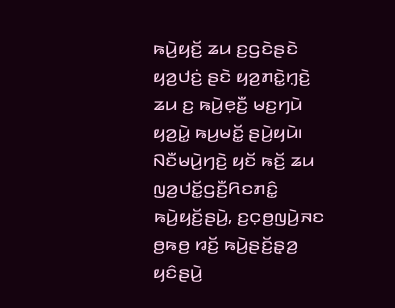ꤒꤣꤧ꤬ꤟꤢꤩ꤬ ꤘꤣ ꤢ꤬ꤞꤢꤧꤔꤢꤧ ꤟꤤ꤬ꤓꤢꤦ꤬ ꤔꤢꤧ ꤟꤤ꤬ꤊꤢꤧ꤭ꤚ꤫ꤢꤧ꤬ ꤘꤣ ꤢ꤬ ꤒꤣꤧ꤬ꤕ꤫ꤢꤪ꤬ ꤗꤢ꤬ꤚꤣꤧ ꤟꤤ꤬ꤣꤧ꤭ ꤒꤣ꤬ꤗꤢꤩ꤭ ꤔꤣꤧ꤬ꤟꤣꤧ꤯
ꤡꤢꤪꤗꤣꤧ꤬ꤚꤢꤧ꤬ ꤟꤢꤩ ꤒꤢꤩ꤬ ꤘꤣ ꤜꤤ꤬ꤓꤢꤩ꤭ꤞꤢꤪ꤬ꤖꤢꤊꤢꤨ꤭ ꤒꤣꤧ꤬ꤟꤢꤩ꤬ꤔꤣꤧ꤬, ꤢ꤬ꤍ꤫ꤥ꤬ꤜꤣꤧ꤬ꤏꤢ ꤥ꤬ꤒꤥ꤬ ꤙꤢꤩ꤬ ꤒꤣꤧ꤬ꤔꤢꤩ꤬ꤔ꤫ꤤ꤬ ꤟꤢꤨꤔꤣꤧ꤬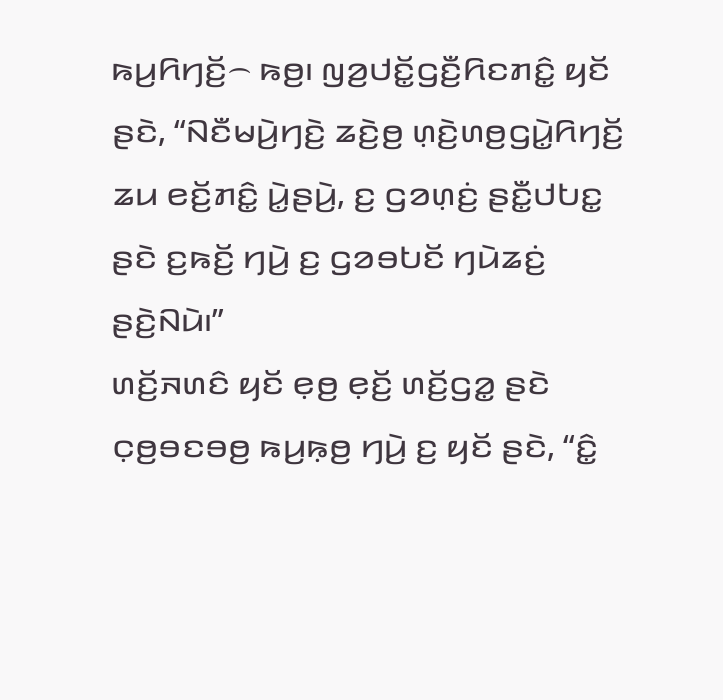ꤒꤣ꤬ꤖꤚꤢꤩ꤬꤮ ꤒꤥ꤬꤯ ꤜꤤ꤬ꤓꤢꤩ꤭ꤞꤢꤪ꤬ꤖꤢꤊꤢꤨ꤭ ꤟꤢꤩ ꤔꤢꤧ, “ꤡꤢꤪꤗꤣꤧ꤬ꤚꤢꤧ꤬ ꤘꤢꤧ꤬ꤥ꤬ ꤛ꤫ꤢꤧ꤬ꤛꤥ꤬ꤞꤣꤧ꤭ꤖꤚꤢꤩ꤬ ꤘꤣ ꤕꤢꤩ꤬ꤊꤢꤨ꤭ ꤣꤧ꤭ꤔꤣꤧ꤬, ꤢ꤬ ꤞꤤꤛ꤫ꤢꤦ꤬ ꤔꤢꤪ꤭ꤓꤝꤢ꤭ ꤔꤢꤧ ꤢ꤬ꤒꤢꤩ꤬ ꤚꤣꤧ꤬ ꤢ꤬ ꤞꤤꤋꤝꤢꤩ ꤚꤣꤧꤘꤢꤦ꤬ ꤔꤢꤧ꤬ꤡꤣꤧ꤯”
ꤛꤢꤩ꤬ꤏꤛꤢꤨ ꤟꤢꤩ ꤕ꤫ꤥ꤬ ꤕ꤫ꤢꤩ꤬ ꤛꤢꤩ꤬ꤞꤤ꤭ ꤔꤢꤧ ꤍ꤫ꤥ꤬ꤋꤢꤋꤥ꤬ ꤒꤣ꤬ꤒ꤫ꤥ꤬ ꤚꤣꤧ꤬ ꤢ꤬ ꤟꤢꤩ ꤔꤢꤧ, “ꤢꤨ꤭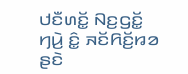ꤓꤢꤪꤛꤢꤩ꤭ ꤡꤢ꤬ꤞꤢꤩ꤭ ꤚꤣꤧ꤬ ꤢꤨ꤭ ꤏꤢꤩꤖꤢꤩ꤬ꤙꤤ ꤔꤢꤧ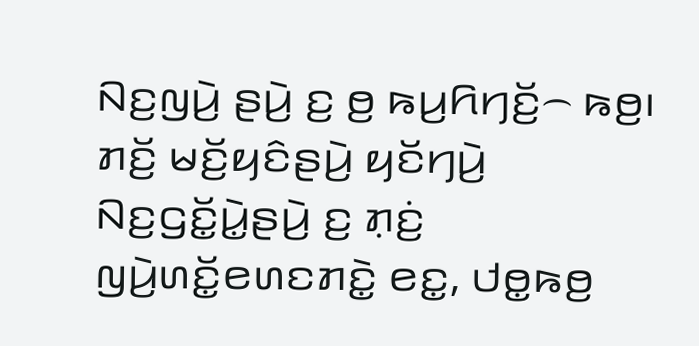ꤡꤢ꤬ꤜꤣꤧ꤬ ꤔꤣꤧ꤬ ꤢ꤬ ꤥ꤬ ꤒꤣ꤬ꤖꤚꤢꤩ꤬꤮ ꤒꤥ꤬꤯ ꤊꤢꤩ꤬ ꤗꤢꤩ꤬ꤟꤢꤨꤔꤣꤧ꤬ ꤟꤢꤩꤚꤣꤧ꤬ ꤡꤢ꤬ꤞꤢꤩ꤭ꤣꤧ꤭ꤔꤣꤧ꤬ ꤢ꤬ ꤊ꤫ꤢꤦ꤬ ꤜꤣꤧ꤬ꤛꤢꤩ꤭ꤕꤛꤢꤊꤢꤧ꤭ ꤕꤢ꤭, ꤓꤥ꤭ꤒꤥ꤬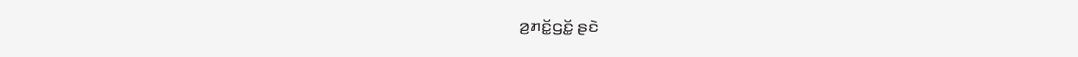ꤤ꤬ꤊꤢꤩ꤭ꤞꤢꤩ꤭ ꤔꤢꤧ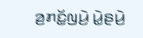ꤤ꤬ꤊꤢꤩ꤭ꤜꤣꤧ꤬ ꤣꤧ꤭ꤔꤣꤧ꤬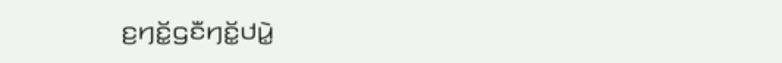ꤢ꤬ꤚꤢꤩ꤭ꤞꤢꤪꤚꤢꤩ꤭ꤓꤣꤧ꤭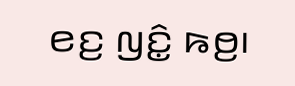ꤕꤢ꤬ ꤜꤢꤨ꤭ ꤒꤥ꤬꤯